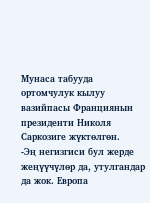Мунаса табууда ортомчулук кылуу вазийпасы Франциянын президенти Николя Саркозиге жүктөлгөн.
-Эң негизгиси бул жерде жеңүүчүлөр да, утулгандар да жок. Европа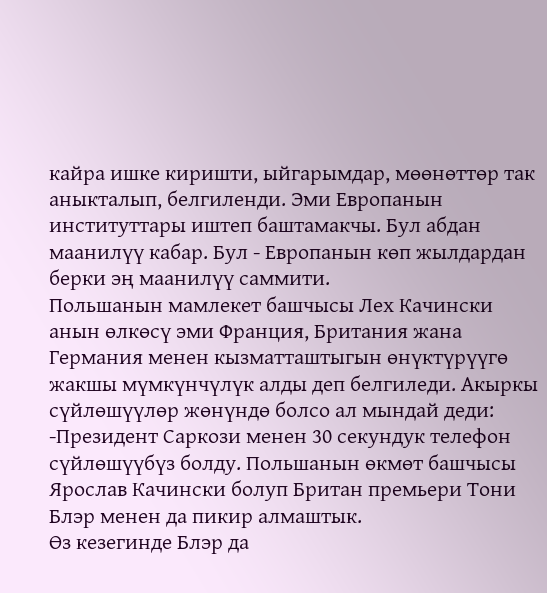кайра ишке киришти, ыйгарымдар, мөөнөттөр так аныкталып, белгиленди. Эми Европанын институттары иштеп баштамакчы. Бул абдан маанилүү кабар. Бул - Европанын көп жылдардан берки эң маанилүү саммити.
Польшанын мамлекет башчысы Лех Качински анын өлкөсү эми Франция, Британия жана Германия менен кызматташтыгын өнүктүрүүгө жакшы мүмкүнчүлүк алды деп белгиледи. Акыркы сүйлөшүүлөр жөнүндө болсо ал мындай деди:
-Президент Саркози менен 30 секундук телефон сүйлөшүүбүз болду. Польшанын өкмөт башчысы Ярослав Качински болуп Британ премьери Тони Блэр менен да пикир алмаштык.
Өз кезегинде Блэр да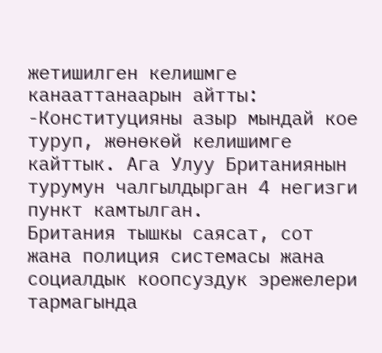жетишилген келишмге канааттанаарын айтты:
-Конституцияны азыр мындай кое туруп, жөнөкөй келишимге кайттык. Ага Улуу Британиянын турумун чалгылдырган 4 негизги пункт камтылган.
Британия тышкы саясат, сот жана полиция системасы жана социалдык коопсуздук эрежелери тармагында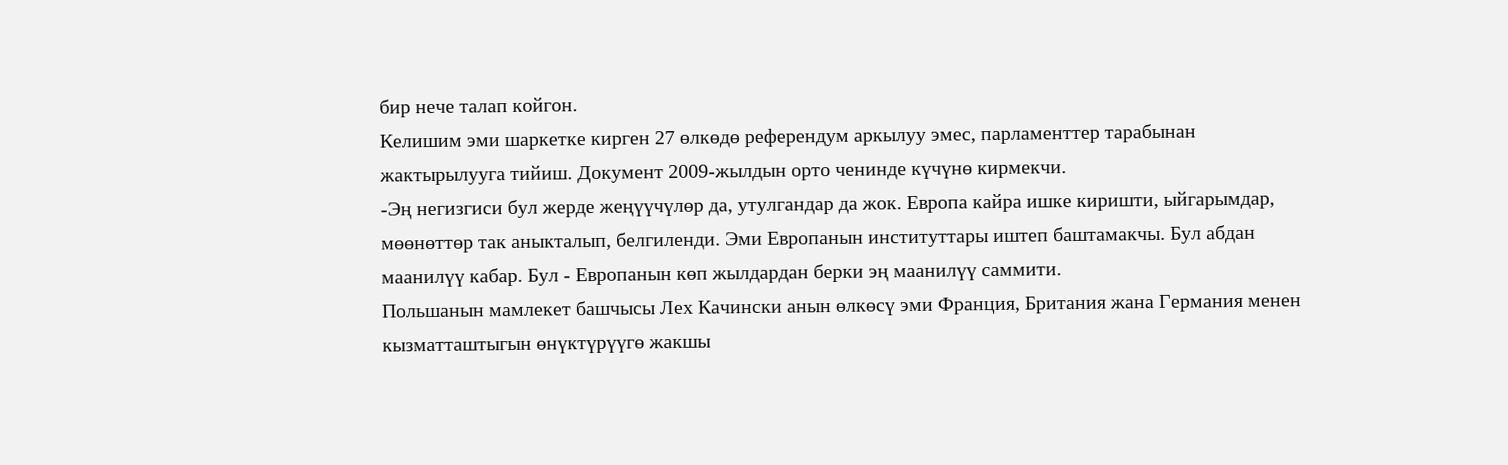бир нече талап койгон.
Келишим эми шаркетке кирген 27 өлкөдө референдум аркылуу эмес, парламенттер тарабынан жактырылууга тийиш. Документ 2009-жылдын орто ченинде күчүнө кирмекчи.
-Эң негизгиси бул жерде жеңүүчүлөр да, утулгандар да жок. Европа кайра ишке киришти, ыйгарымдар, мөөнөттөр так аныкталып, белгиленди. Эми Европанын институттары иштеп баштамакчы. Бул абдан маанилүү кабар. Бул - Европанын көп жылдардан берки эң маанилүү саммити.
Польшанын мамлекет башчысы Лех Качински анын өлкөсү эми Франция, Британия жана Германия менен кызматташтыгын өнүктүрүүгө жакшы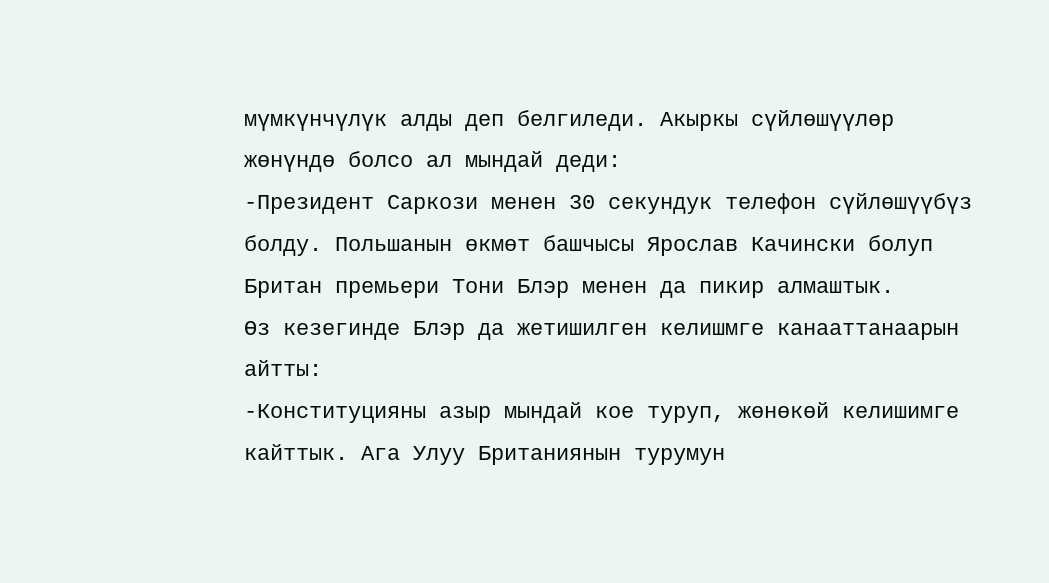мүмкүнчүлүк алды деп белгиледи. Акыркы сүйлөшүүлөр жөнүндө болсо ал мындай деди:
-Президент Саркози менен 30 секундук телефон сүйлөшүүбүз болду. Польшанын өкмөт башчысы Ярослав Качински болуп Британ премьери Тони Блэр менен да пикир алмаштык.
Өз кезегинде Блэр да жетишилген келишмге канааттанаарын айтты:
-Конституцияны азыр мындай кое туруп, жөнөкөй келишимге кайттык. Ага Улуу Британиянын турумун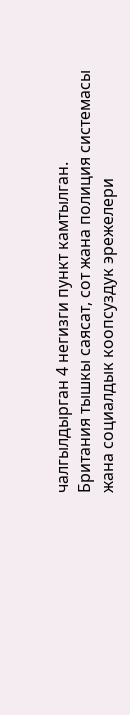чалгылдырган 4 негизги пункт камтылган.
Британия тышкы саясат, сот жана полиция системасы жана социалдык коопсуздук эрежелери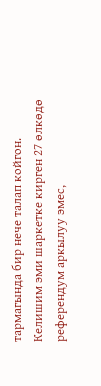тармагында бир нече талап койгон.
Келишим эми шаркетке кирген 27 өлкөдө референдум аркылуу эмес,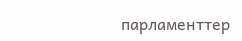парламенттер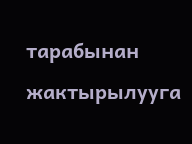тарабынан жактырылууга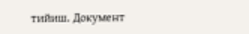тийиш. Документ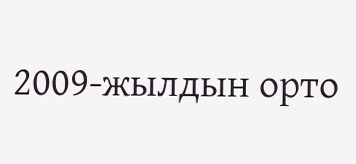2009-жылдын орто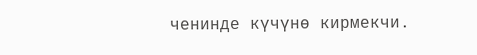ченинде күчүнө кирмекчи.